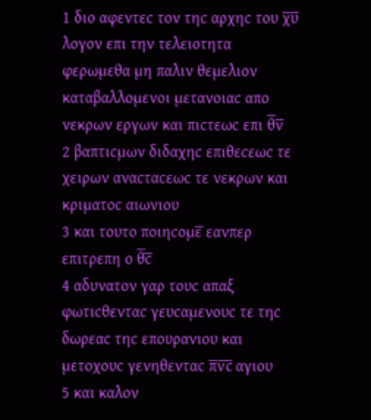1 διο αφεντεϲ τον τηϲ αρχηϲ του χ̅υ̅ λογον επι την τελειοτητα φερωμεθα μη παλιν θεμελιον καταβαλλομενοι μετανοιαϲ απο νεκρων εργων και πιϲτεωϲ επι θ̅ν̅
2 βαπτιϲμων διδαχηϲ επιθεϲεωϲ τε χειρων αναϲταϲεωϲ τε νεκρων και κριματοϲ αιωνιου
3 και τουτο ποιηϲομε̅ εανπερ επιτρεπη ο θ̅ϲ̅
4 αδυνατον γαρ τουϲ απαξ φωτιϲθενταϲ γευϲαμενουϲ τε τηϲ δωρεαϲ τηϲ επουρανιου και μετοχουϲ γενηθενταϲ π̅ν̅ϲ̅ αγιου
5 και καλον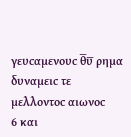γευϲαμενουϲ θ̅υ̅ ρημα δυναμειϲ τε μελλοντοϲ αιωνοϲ
6 και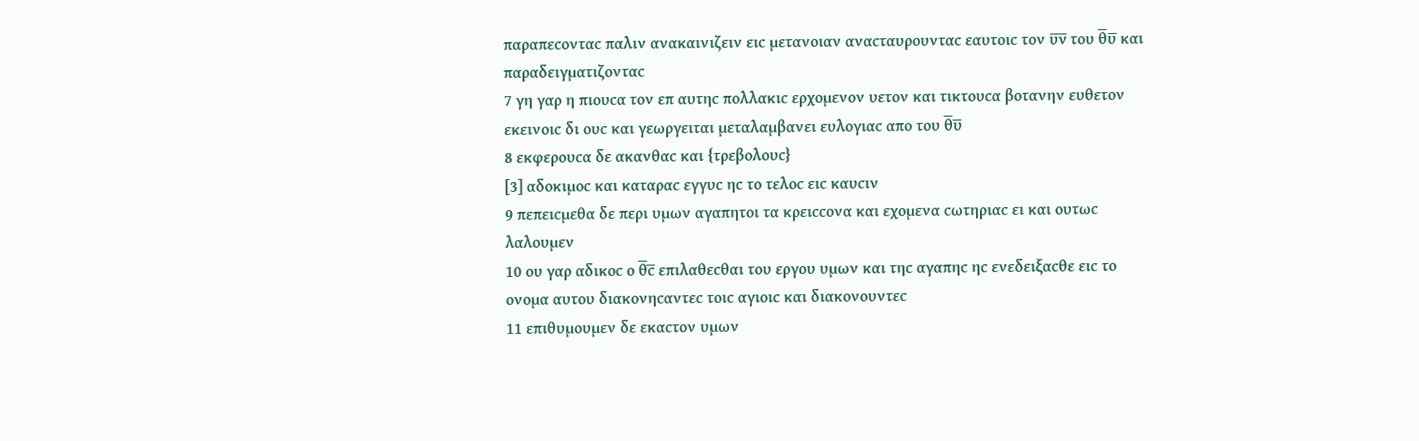παραπεϲονταϲ παλιν ανακαινιζειν ειϲ μετανοιαν αναϲταυρουνταϲ εαυτοιϲ τον υ̅ν̅ του θ̅υ̅ και παραδειγματιζονταϲ
7 γη γαρ η πιουϲα τον επ αυτηϲ πολλακιϲ ερχομενον υετον και τικτουϲα βοτανην ευθετον εκεινοιϲ δι ουϲ και γεωργειται μεταλαμβανει ευλογιαϲ απο του θ̅υ̅
8 εκφερουϲα δε ακανθαϲ και {τρεβολουϲ}
[3] αδοκιμοϲ και καταραϲ εγγυϲ ηϲ το τελοϲ ειϲ καυϲιν
9 πεπειϲμεθα δε περι υμων αγαπητοι τα κρειϲϲονα και εχομενα ϲωτηριαϲ ει και ουτωϲ λαλουμεν
10 ου γαρ αδικοϲ ο θ̅ϲ̅ επιλαθεϲθαι του εργου υμων και τηϲ αγαπηϲ ηϲ ενεδειξαϲθε ειϲ το ονομα αυτου διακονηϲαντεϲ τοιϲ αγιοιϲ και διακονουντεϲ
11 επιθυμουμεν δε εκαϲτον υμων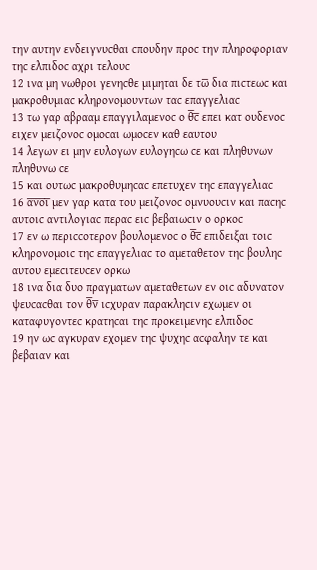την αυτην ενδειγνυϲθαι ϲπουδην προϲ την πληροφοριαν τηϲ ελπιδοϲ αχρι τελουϲ
12 ινα μη νωθροι γενηϲθε μιμηται δε τω̅ δια πιϲτεωϲ και μακροθυμιαϲ κληρονομουντων ταϲ επαγγελιαϲ
13 τω γαρ αβρααμ επαγγιλαμενοϲ ο θ̅ϲ̅ επει κατ ουδενοϲ ειχεν μειζονοϲ ομοϲαι ωμοϲεν καθ εαυτου
14 λεγων ει μην ευλογων ευλογηϲω ϲε και πληθυνων πληθυνω ϲε
15 και ουτωϲ μακροθυμηϲαϲ επετυχεν τηϲ επαγγελιαϲ
16 α̅ν̅ο̅ι̅ μεν γαρ κατα του μειζονοϲ ομνυουϲιν και παϲηϲ αυτοιϲ αντιλογιαϲ περαϲ ειϲ βεβαιωϲιν ο ορκοϲ
17 εν ω περιϲϲοτερον βουλομενοϲ ο θ̅ϲ̅ επιδειξαι τοιϲ κληρονομοιϲ τηϲ επαγγελιαϲ το αμεταθετον τηϲ βουληϲ αυτου εμεϲιτευϲεν ορκω
18 ινα δια δυο πραγματων αμεταθετων εν οιϲ αδυνατον ψευϲαϲθαι τον θ̅ν̅ ιϲχυραν παρακληϲιν εχωμεν οι καταφυγοντεϲ κρατηϲαι τηϲ προκειμενηϲ ελπιδοϲ
19 ην ωϲ αγκυραν εχομεν τηϲ ψυχηϲ αϲφαλην τε και βεβαιαν και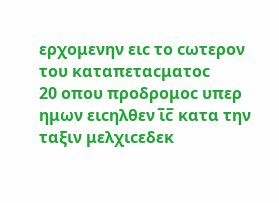ερχομενην ειϲ το ϲωτερον του καταπεταϲματοϲ
20 οπου προδρομοϲ υπερ ημων ειϲηλθεν ι̅ϲ̅ κατα την ταξιν μελχιϲεδεκ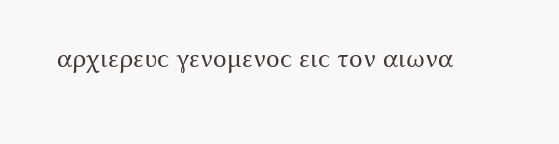αρχιερευϲ γενομενοϲ ειϲ τον αιωνα